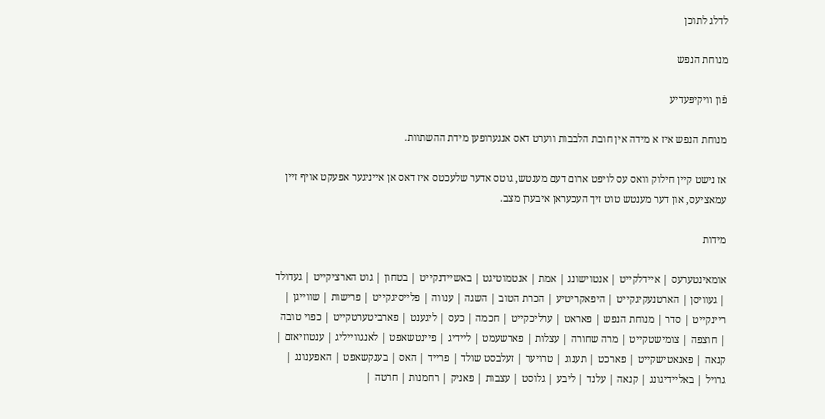לדלג לתוכן

מנוחת הנפש

פֿון װיקיפּעדיע

מנוחת הנפש איז א מידה אין חובת הלבבות ווערט דאס אנגערופען מידת ההשתוות.

אז נישט קיין חילוק וואס עס לויפט ארום דעם מענטש, גוטס אדער שלעכטס איז דאס אן אייניגער אפעקט אויף זיין עמאציעס, און דער מענטש טוט זיך העכעראן איבערן מצב.

מידות

אומאינטערעס | איידלקייט | אנטוישונג | אמת | אנטמוטיגט | באשיידנקייט | בטחון | גוט הארציקייט | געדולד | געוויסן | הארטנעקיגקייט | היפאקריטיע | הכרת הטוב | השגה | ענווה | פלייסיגקייט | פרישות | שווייגן | ריינקייט | סדר | מנוחת הנפש | פאראט | ערליכקייט | חכמה | כעס | ליגענט | פארביטערטקייט | כפוי טובה | חוצפה | צומישטקייט | מרה שחורה | עצלות | פארשעמט | ליידיג | פיינטשאפט | לאנגווייליג | ענטוזיאזם | קנאה | פאנאטישקייט | פארכט | תענוג | טרויער | זעלבסט שולד | פרייד | האס | בענקשאפט | האפענונג | גרויל | באליידיגונג | קנאה | עלנד | ליבע | גלוסט | עצבות | פאניק | רחמנות | חרטה |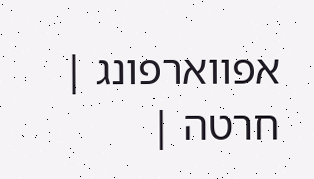אפווארפונג | חרטה |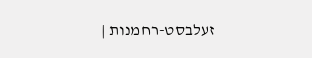זעלבסט-רחמנות |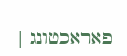פאראכטונג |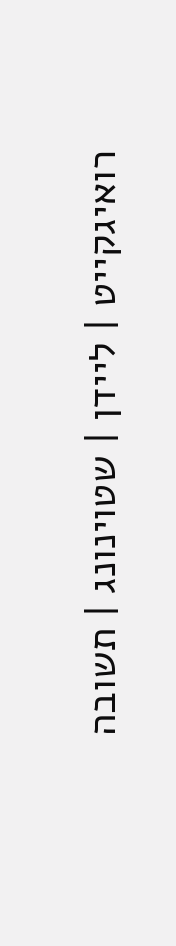רואיגקייט | ליידן | שטוינונג | תשובה